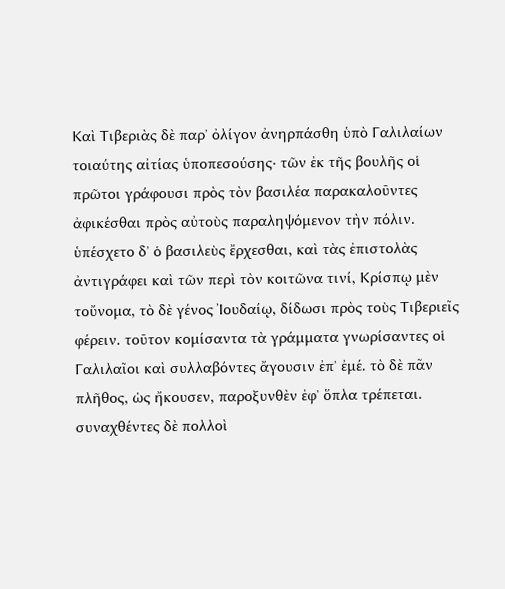Καὶ Τιβεριὰς δὲ παρʼ ὀλίγον ἀνηρπάσθη ὑπὸ Γαλιλαίων τοιαύτης αἰτίας ὑποπεσούσης· τῶν ἐκ τῆς βουλῆς οἱ πρῶτοι γράφουσι πρὸς τὸν βασιλέα παρακαλοῦντες ἀφικέσθαι πρὸς αὐτοὺς παραληψόμενον τὴν πόλιν. ὑπέσχετο δʼ ὁ βασιλεὺς ἔρχεσθαι, καὶ τὰς ἐπιστολὰς ἀντιγράφει καὶ τῶν περὶ τὸν κοιτῶνα τινί, Κρίσπῳ μὲν τοὔνομα, τὸ δὲ γένος Ἰουδαίῳ, δίδωσι πρὸς τοὺς Τιβεριεῖς φέρειν. τοῦτον κομίσαντα τὰ γράμματα γνωρίσαντες οἱ Γαλιλαῖοι καὶ συλλαβόντες ἄγουσιν ἐπʼ ἐμέ. τὸ δὲ πᾶν πλῆθος, ὡς ἤκουσεν, παροξυνθὲν ἐφʼ ὅπλα τρέπεται. συναχθέντες δὲ πολλοὶ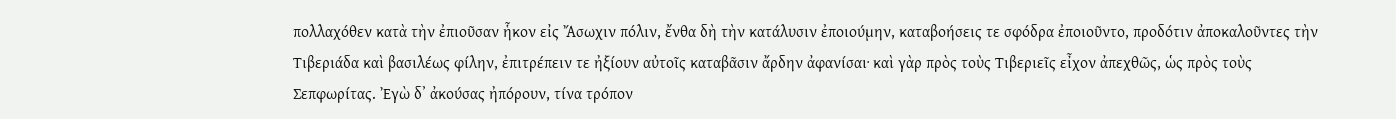πολλαχόθεν κατὰ τὴν ἐπιοῦσαν ἧκον εἰς Ἄσωχιν πόλιν, ἔνθα δὴ τὴν κατάλυσιν ἐποιούμην, καταβοήσεις τε σφόδρα ἐποιοῦντο, προδότιν ἀποκαλοῦντες τὴν Τιβεριάδα καὶ βασιλέως φίλην, ἐπιτρέπειν τε ἠξίουν αὐτοῖς καταβᾶσιν ἄρδην ἀφανίσαι· καὶ γὰρ πρὸς τοὺς Τιβεριεῖς εἶχον ἀπεχθῶς, ὡς πρὸς τοὺς Σεπφωρίτας. Ἐγὼ δʼ ἀκούσας ἠπόρουν, τίνα τρόπον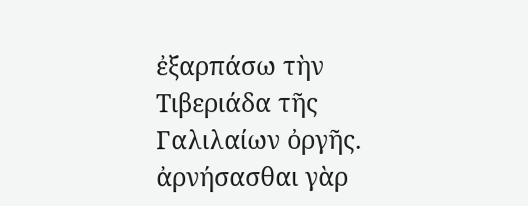ἐξαρπάσω τὴν Τιβεριάδα τῆς Γαλιλαίων ὀργῆς. ἀρνήσασθαι γὰρ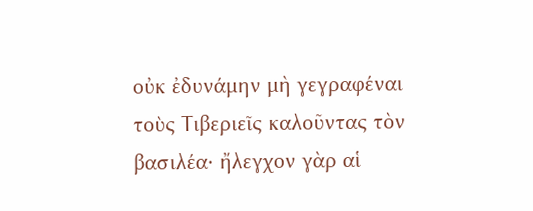οὐκ ἐδυνάμην μὴ γεγραφέναι τοὺς Τιβεριεῖς καλοῦντας τὸν βασιλέα· ἤλεγχον γὰρ αἱ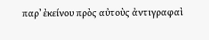παρʼ ἐκείνου πρὸς αὐτοὺς ἀντιγραφαὶ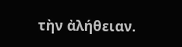τὴν ἀλήθειαν.